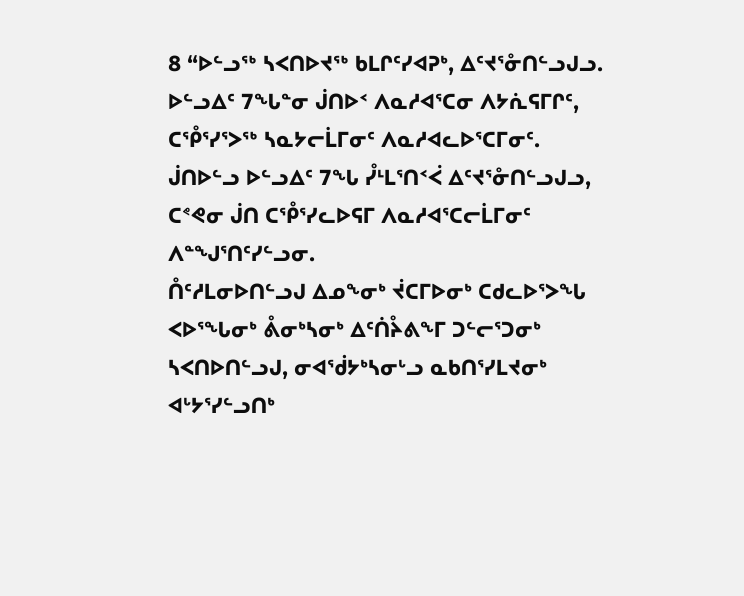8 “ᐅᓪᓗᖅ ᓴᐸᑎᐅᔪᖅ ᑲᒪᒋᑦᓯᐊᕈᒃ, ᐃᑦᔪᕐᓁᑎᓪᓗᒍᓗ.
ᐅᓪᓗᐃᑦ 7ᖓᓐᓂ ᒎᑎᐅᑉ ᐱᓇᓱᐊᕐᑕᓂ ᐱᔭᕇᕋᒥᒋᑦ, ᑕᕾᕐᓯᕐᐳᖅ ᓴᓇᔭᓕᒫᒥᓂᑦ ᐱᓇᓱᐊᓚᐅᕐᑕᒥᓂᑦ.
ᒎᑎᐅᓪᓗ ᐅᓪᓗᐃᑦ 7ᖓ ᓮᒻᒪᕐᑎᑉᐹ ᐃᑦᔪᕐᓁᑎᓪᓗᒍᓗ, ᑕᕝᕙᓂ ᒎᑎ ᑕᕾᕐᓯᓚᐅᕋᒥ ᐱᓇᓱᐊᕐᑕᓕᒫᒥᓂᑦ ᐱᓐᖑᕐᑎᑦᓯᓪᓗᓂ.
ᑍᑦᓱᒪᓂᐅᑎᓪᓗᒍ ᐃᓄᖕᓂᒃ ᔫᑕᒥᐅᓂᒃ ᑕᑯᓚᐅᕐᐳᖓ ᐸᐅᕐᖓᓂᒃ ᕔᓂᒃᓴᓂᒃ ᐃᑦᑏᔧᕕᖕᒥ ᑐᓪᓕᕐᑐᓂᒃ ᓴᐸᑎᐅᑎᓪᓗᒍ, ᓂᐊᖂᔭᒃᓴᓂᒡᓗ ᓇᑲᑎᕐᓯᒪᔪᓂᒃ ᐊᒡᔭᕐᓯᓪᓗᑎᒃ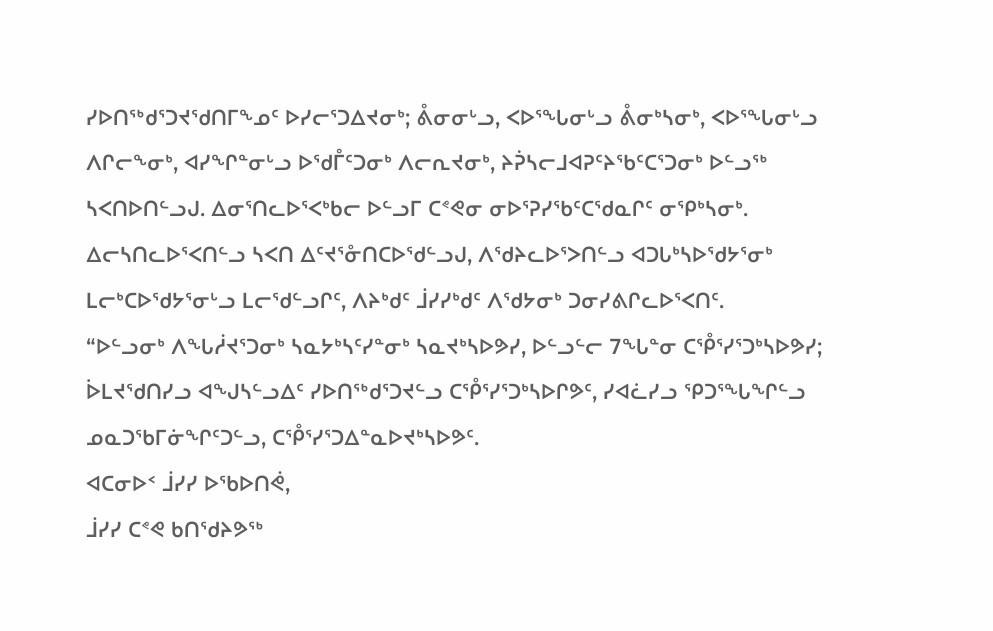ᓯᐅᑎᖅᑯᕐᑐᔪᖁᑎᒥᖕᓄᑦ ᐅᓯᓕᕐᑐᐃᔪᓂᒃ; ᕔᓂᓂᒡᓗ, ᐸᐅᕐᖓᓂᒡᓗ ᕔᓂᒃᓴᓂᒃ, ᐸᐅᕐᖓᓂᒡᓗ ᐱᒋᓕᖕᓂᒃ, ᐊᓯᖏᓐᓂᒡᓗ ᐅᖁᒤᑦᑐᓂᒃ ᐱᓕᕆᔪᓂᒃ, ᔨᕉᓴᓕᒧᐊᕈᑦᔨᖃᑦᑕᕐᑐᓂᒃ ᐅᓪᓗᖅ ᓴᐸᑎᐅᑎᓪᓗᒍ. ᐃᓂᕐᑎᓚᐅᕐᐸᒃᑲᓕ ᐅᓪᓗᒥ ᑕᕝᕙᓂ ᓂᐅᕐᕈᓯᖃᑦᑕᖁᓇᒋᑦ ᓂᕿᒃᓴᓂᒃ.
ᐃᓕᓴᑎᓚᐅᕐᐸᑎᓪᓗ ᓴᐸᑎ ᐃᑦᔪᕐᓁᑎᑕᐅᖁᓪᓗᒍ, ᐱᖁᔨᓚᐅᕐᐳᑎᓪᓗ ᐊᑐᒐᒃᓴᐅᖁᔭᕐᓂᒃ ᒪᓕᒃᑕᐅᖁᔭᕐᓂᒡᓗ ᒪᓕᖁᓪᓗᒋᑦ, ᐱᔨᒃᑯᑦ ᒨᓯᓯᒃᑯᑦ ᐱᖁᔭᓂᒃ ᑐᓂᓯᕕᒋᓚᐅᕐᐸᑎᑦ.
“ᐅᓪᓗᓂᒃ ᐱᖓᓲᔪᕐᑐᓂᒃ ᓴᓇᔭᒃᓴᑦᓯᓐᓂᒃ ᓴᓇᔪᒃᓴᐅᕗᓯ, ᐅᓪᓗᓪᓕ 7ᖓᓐᓂ ᑕᕾᕐᓯᕐᑐᒃᓴᐅᕗᓯ; ᐆᒪᔪᖁᑎᓯᓗ ᐊᖑᓴᓪᓗᐃᑦ ᓯᐅᑎᖅᑯᕐᑐᔪᓪᓗ ᑕᕾᕐᓯᕐᑐᒃᓴᐅᒋᕗᑦ, ᓯᐊᓛᓯᓗ ᕿᑐᕐᖓᖏᓪᓗ ᓄᓇᑐᖃᒥᓃᖏᑦᑐᓪᓗ, ᑕᕾᕐᓯᕐᑐᐃᓐᓇᐅᔪᒃᓴᐅᕗᑦ.
ᐊᑕᓂᐅᑉ ᒨᓯᓯ ᐅᖃᐅᑎᕚ,
ᒨᓯᓯ ᑕᕝᕙ ᑲᑎᖁᔨᕗᖅ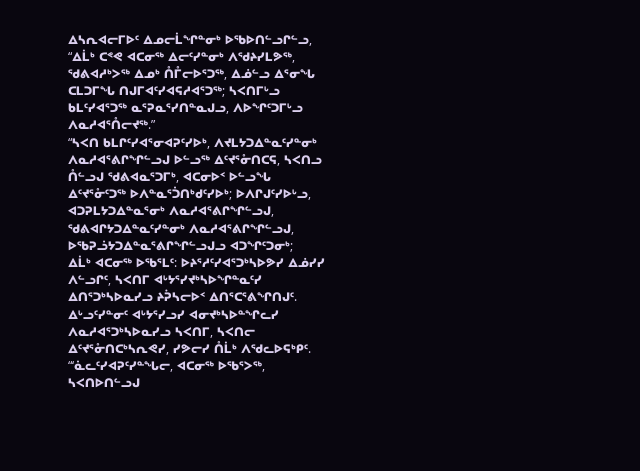ᐃᓴᕆᐊᓕᒥᐅᑦ ᐃᓄᓕᒫᖏᓐᓂᒃ ᐅᖃᐅᑎᓪᓗᒋᓪᓗ, “ᐃᒫᒃ ᑕᕝᕙ ᐊᑕᓂᖅ ᐃᓕᑦᓯᓐᓂᒃ ᐱᖁᔨᓯᒪᕗᖅ,
ᖁᕕᐊᓱᒃᐳᖅ ᐃᓄᒃ ᑍᒤᓕᐅᕐᑐᖅ, ᐃᓅᓪᓗ ᐃᕐᓂᖓ ᑕᒪᑐᒥᖓ ᑎᒍᒥᐊᑦᓯᐊᕋᓱᐊᕐᑐᖅ; ᓴᐸᑎᒥᒡᓗ ᑲᒪᑦᓯᐊᕐᑐᖅ ᓇᕐᕈᓇᕐᓯᑎᓐᓇᒍᓗ, ᐱᐅᖏᑦᑐᒥᒡᓗ ᐱᓇᓱᐊᕐᑍᓕᔪᖅ.”
“ᓴᐸᑎ ᑲᒪᒋᑦᓯᐊᕐᓂᐊᕈᑦᓯᐅᒃ, ᐱᔪᒪᔭᑐᐃᓐᓇᑦᓯᓐᓂᒃ ᐱᓇᓱᐊᕐᕕᒋᖏᓪᓗᒍ ᐅᓪᓗᖅ ᐃᑦᔪᕐᓁᑎᑕᕋ, ᓴᐸᑎᓗ ᑍᓪᓗᒍ ᖁᕕᐊᓇᕐᑐᒥᒃ, ᐊᑕᓂᐅᑉ ᐅᓪᓗᖓ ᐃᑦᔪᕐᓁᑦᑐᖅ ᐅᐱᓐᓇᕐᑑᑎᒃᑯᑦᓯᐅᒃ; ᐅᐱᒋᒍᑦᓯᐅᒡᓗ, ᐊᑐᕈᒪᔭᑐᐃᓐᓇᕐᓂᒃ ᐱᓇᓱᐊᕐᕕᒋᖏᓪᓗᒍ, ᖁᕕᐊᒋᔭᑐᐃᓐᓇᑦᓯᓐᓂᒃ ᐱᓇᓱᐊᕐᕕᒋᖏᓪᓗᒍ, ᐅᖃᕈᓘᔭᑐᐃᓐᓇᕐᕕᒋᖏᓪᓗᒍᓗ ᐊᑐᖏᑦᑐᓂᒃ;
ᐃᒫᒃ ᐊᑕᓂᖅ ᐅᖃᕐᒪᑦ: ᐅᔨᕐᓱᑦᓯᐊᕐᑐᒃᓴᐅᕗᓯ ᐃᓅᓯᓯ ᐱᓪᓗᒋᑦ, ᓴᐸᑎᒥ ᐊᒡᔭᕐᓯᔪᒃᓴᐅᖏᓐᓇᑦᓯ ᐃᑎᕐᑐᒃᓴᐅᓇᓯᓗ ᔨᕉᓴᓕᐅᑉ ᐃᑎᕐᑕᕐᕕᖏᑎᒍᑦ.
ᐃᒡᓗᑦᓯᓐᓂᑦ ᐊᒡᔭᕐᓯᓗᓯ ᐊᓂᔪᒃᓴᐅᓐᖏᓚᓯ ᐱᓇᓱᐊᕐᑐᒃᓴᐅᓇᓯᓗ ᓴᐸᑎᒥ, ᓴᐸᑎᓕ ᐃᑦᔪᕐᓁᑎᑕᒃᓴᕆᕙᓯ, ᓯᕗᓕᓯ ᑍᒫᒃ ᐱᖁᓚᐅᕋᒃᑭᑦ.
“‘ᓈᓚᑦᓯᐊᕈᑦᓯᓐᖓᓕ, ᐊᑕᓂᖅ ᐅᖃᕐᐳᖅ, ᓴᐸᑎᐅᑎᓪᓗᒍ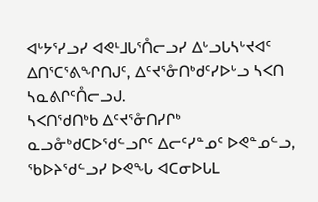ᐊᒡᔭᕐᓯᓗᓯ ᐊᕙᒻᒧᒐᕐᑍᓕᓗᓯ ᐃᒡᓗᒐᓴᒡᔪᐊᑦ ᐃᑎᕐᑕᕐᕕᖏᑎᒍᑦ, ᐃᑦᔪᕐᓁᑎᒃᑯᑦᓯᐅᒡᓗ ᓴᐸᑎ ᓴᓇᕕᒋᑦᑍᓕᓗᒍ.
ᓴᐸᑎᖁᑎᒃᑲ ᐃᑦᔪᕐᓁᑎᓯᒋᒃ ᓇᓗᓁᒃᑯᑕᐅᖁᓪᓗᒋᑦ ᐃᓕᑦᓯᓐᓄᑦ ᐅᕙᓐᓄᓪᓗ, ᖃᐅᔨᖁᓪᓗᓯ ᐅᕙᖓ ᐊᑕᓂᐅᒐᒪ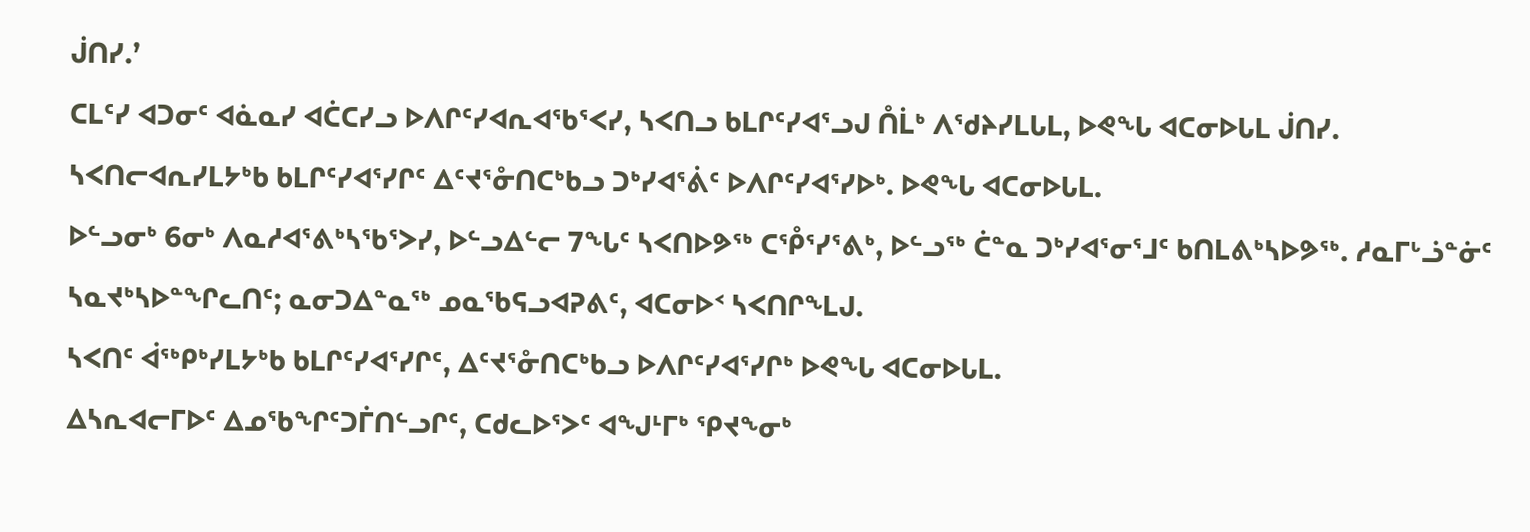ᒎᑎᓯ.’
ᑕᒪᑦᓯ ᐊᑐᓂᑦ ᐊᓈᓇᓯ ᐊᑖᑕᓯᓗ ᐅᐱᒋᑦᓯᐊᕆᐊᖃᕐᐸᓯ, ᓴᐸᑎᓗ ᑲᒪᒋᑦᓯᐊᕐᓗᒍ ᑍᒫᒃ ᐱᖁᔨᓯᒪᒐᒪ, ᐅᕙᖓ ᐊᑕᓂᐅᒐᒪ ᒎᑎᓯ.
ᓴᐸᑎᓕᐊᕆᓯᒪᔭᒃᑲ ᑲᒪᒋᑦᓯᐊᕐᓯᒋᑦ ᐃᑦᔪᕐᓁᑎᑕᒃᑲᓗ ᑐᒃᓯᐊᕐᕖᑦ ᐅᐱᒋᑦᓯᐊᕐᓯᐅᒃ. ᐅᕙᖓ ᐊᑕᓂᐅᒐᒪ.
ᐅᓪᓗᓂᒃ 6ᓂᒃ ᐱᓇᓱᐊᕐᕕᒃᓴᖃᕐᐳᓯ, ᐅᓪᓗᐃᓪᓕ 7ᖓᑦ ᓴᐸᑎᐅᕗᖅ ᑕᕾᕐᓯᕐᕕᒃ, ᐅᓪᓗᖅ ᑖᓐᓇ ᑐᒃᓯᐊᕐᓂᕐᒧᑦ ᑲᑎᒪᕕᒃᓴᐅᕗᖅ. ᓱᓇᒥᒡᓘᓐᓃᑦ ᓴᓇᔪᒃᓴᐅᓐᖏᓚᑎᑦ; ᓇᓂᑐᐃᓐᓇᖅ ᓄᓇᖃᕋᓗᐊᕈᕕᑦ, ᐊᑕᓂᐅᑉ ᓴᐸᑎᒋᖕᒪᒍ.
ᓴᐸᑎᑦ ᐋᖅᑭᒃᓯᒪᔭᒃᑲ ᑲᒪᒋᑦᓯᐊᕐᓯᒋᑦ, ᐃᑦᔪᕐᓁᑎᑕᒃᑲᓗ ᐅᐱᒋᑦᓯᐊᕐᓯᒋᒃ ᐅᕙᖓ ᐊᑕᓂᐅᒐᒪ.
ᐃᓴᕆᐊᓕᒥᐅᑦ ᐃᓄᖃᖏᑦᑐᒦᑎᓪᓗᒋᑦ, ᑕᑯᓚᐅᕐᐳᑦ ᐊᖑᒻᒥᒃ ᕿᔪᖕᓂᒃ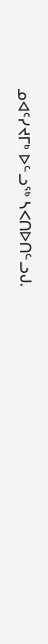ᓄᐊᑦᓯᔪᒥᒃ ᐅᓪᓗᖅ ᓴᐸᑎᐅᑎᓪᓗᒍ.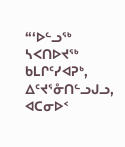“‘ᐅᓪᓗᖅ ᓴᐸᑎᐅᔪᖅ ᑲᒪᒋᑦᓯᐊᕈᒃ, ᐃᑦᔪᕐᓁᑎᓪᓗᒍᓗ, ᐊᑕᓂᐅᑉ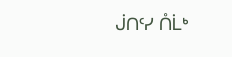ᒎᑎᑦᓯ ᑍᒫᒃ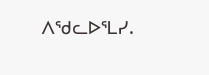ᐱᖁᓚᐅᕐᒪᓯ.